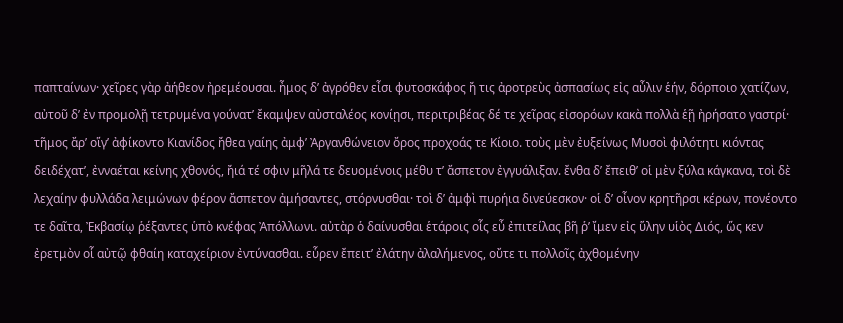παπταίνων· χεῖρες γὰρ ἀήθεον ἠρεμέουσαι. ἦμος δʼ ἀγρόθεν εἶσι φυτοσκάφος ἤ τις ἀροτρεὺς ἀσπασίως εἰς αὖλιν ἑήν, δόρποιο χατίζων, αὐτοῦ δʼ ἐν προμολῇ τετρυμένα γούνατʼ ἔκαμψεν αὐσταλέος κονίῃσι, περιτριβέας δέ τε χεῖρας εἰσορόων κακὰ πολλὰ ἑῇ ἠρήσατο γαστρί· τῆμος ἄρʼ οἵγʼ ἀφίκοντο Κιανίδος ἤθεα γαίης ἀμφʼ Ἀργανθώνειον ὄρος προχοάς τε Κίοιο. τοὺς μὲν ἐυξείνως Μυσοὶ φιλότητι κιόντας δειδέχατʼ, ἐνναέται κείνης χθονός, ἤιά τέ σφιν μῆλά τε δευομένοις μέθυ τʼ ἄσπετον ἐγγυάλιξαν. ἔνθα δʼ ἔπειθʼ οἱ μὲν ξύλα κάγκανα, τοὶ δὲ λεχαίην φυλλάδα λειμώνων φέρον ἄσπετον ἀμήσαντες, στόρνυσθαι· τοὶ δʼ ἀμφὶ πυρήια δινεύεσκον· οἱ δʼ οἶνον κρητῆρσι κέρων, πονέοντο τε δαῖτα, Ἐκβασίῳ ῥέξαντες ὑπὸ κνέφας Ἀπόλλωνι. αὐτὰρ ὁ δαίνυσθαι ἑτάροις οἷς εὖ ἐπιτείλας βῆ ῥʼ ἴμεν εἰς ὕλην υἱὸς Διός, ὥς κεν ἐρετμὸν οἷ αὐτῷ φθαίη καταχείριον ἐντύνασθαι. εὗρεν ἔπειτʼ ἐλάτην ἀλαλήμενος, οὔτε τι πολλοῖς ἀχθομένην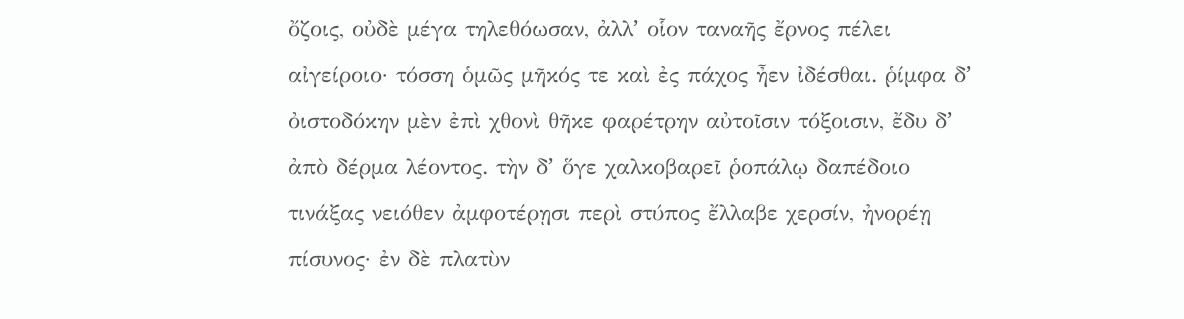ὄζοις, οὐδὲ μέγα τηλεθόωσαν, ἀλλʼ οἷον ταναῆς ἔρνος πέλει αἰγείροιο· τόσση ὁμῶς μῆκός τε καὶ ἐς πάχος ἦεν ἰδέσθαι. ῥίμφα δʼ ὀιστοδόκην μὲν ἐπὶ χθονὶ θῆκε φαρέτρην αὐτοῖσιν τόξοισιν, ἔδυ δʼ ἀπὸ δέρμα λέοντος. τὴν δʼ ὅγε χαλκοβαρεῖ ῥοπάλῳ δαπέδοιο τινάξας νειόθεν ἀμφοτέρῃσι περὶ στύπος ἔλλαβε χερσίν, ἠνορέῃ πίσυνος· ἐν δὲ πλατὺν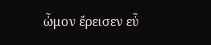ὦμον ἔρεισεν εὖ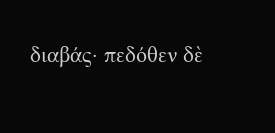διαβάς· πεδόθεν δὲ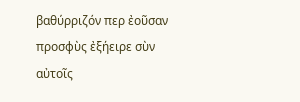βαθύρριζόν περ ἐοῦσαν προσφὺς ἐξήειρε σὺν αὐτοῖς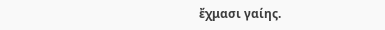ἔχμασι γαίης.